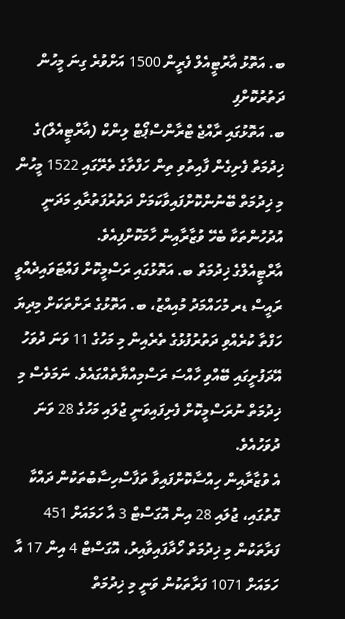ބ. އަތޮޅު އާރުޓީއެލް ފެރީން 1500 އަށްވުރެ ގިނަ މީހުން ދަތުރުކޮށްފި
ބ. އަތޮޅުގައި ރާއްޖެ ޓްރާންސްޕޯޓް ލިންކް (އާރްޓީއެލް)ގެ ޚިދުމަތް ފެށިގެން ފާއިތުވި ތިން ހަފްތާގެ ތެރޭގައި 1522 މީހުން މި ޚިދުމަތް ބޭނުންކޮށްފައިވާކަމަށް ދަތުރުފަތުރާއި މަދަނީ އުދުހުންތަކާ ބެހޭ ވުޒާރާއިން ހާމަކޮށްފިއެވެ.
އާރްޓީއެލްގެ ޚިދުމަތް ބ. އަތޮޅުގައި ރަސްމީކޮށް ފައްޓަވައިދެއްވީ ރައީސް ޑރ މުހައްމަދު މުއިއްޒު، ބ. އަތޮޅުގެ ރަށްތަކަށް މިދިޔަ ހަފްތާ ކުރެއްވި ދަތުރުފުޅުގެ ތެރެއިން މި މަހުގެ 11 ވަނަ ދުވަހު އޭދަފުށީގައި ބޭއްވި ހާއްސަ ރަސްމިއްޔާތެއްގައެވެ. ނަމަވެސް މި ޚިދުމަތް ނުރަސްމީކޮށް ފެށިފައިވަނީ ޖުލައި މަހުގެ 28 ވަނަ ދުވަހުއެވެ.
އެ ވުޒާރާއިން ހިއްސާކޮށްފައިވާ ތަފާސްހިސާބުތަކުން ދައްކާ ގޮތުގައި، ޖުލައި 28 އިން އޮގަސްޓް 3 އާ ހަމައަށް 451 ފަރާތަކުން މި ޚިދުމަތް ހޯދާފައިވާއިރު، އޮގަސްޓް 4 އިން 17 އާ ހަމައަށް 1071 ފަރާތަކުން ވަނީ މި ޚިދުމަތް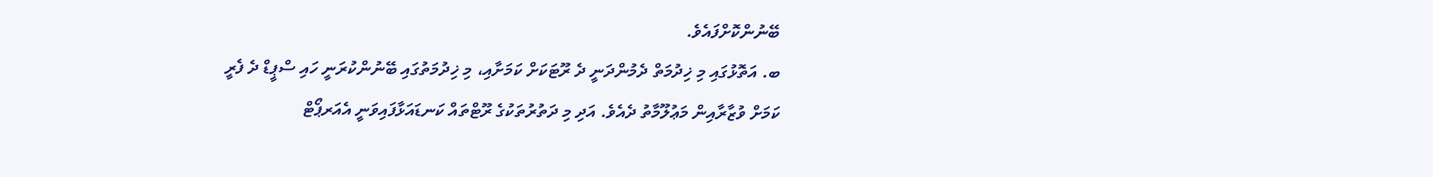ބޭނުންކޮށްފައެވެ.
ބ. އަތޮޅުގައި މި ޚިދުމަތް ދެމުންދަނީ ދެ ރޫޓަކަށް ކަމަށާއި، މި ޚިދުމަތުގައި ބޭނުންކުރަނީ ހައި ސްޕީޑް ދެ ފެރީ ކަމަށް ވުޒާރާއިން މަޢުލޫމާތު ދެއެވެ. އަދި މި ދަތުރުތަކުގެ ރޫޓްތައް ކަނޑައަޅާފައިވަނީ އެއަރޕޯޓް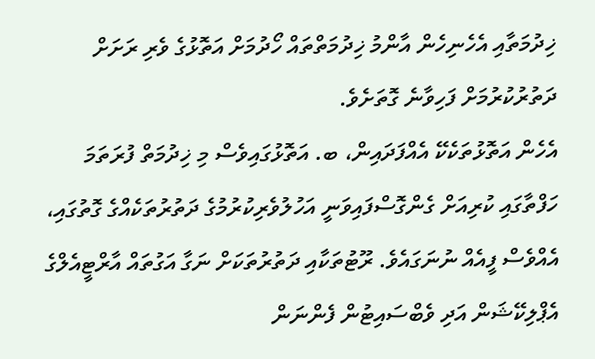ޚިދުމަތާއި އެހެނިހެން އާންމު ޚިދުމަތްތައް ހޯދުމަށް އަތޮޅުގެ ވެރި ރަށަށް ދަތުރުކުރުމަށް ފަހިވާނެ ގޮތަށެވެ.
އެހެން އަތޮޅުތަކެކޭ އެއްފަދައިން، ބ. އަތޮޅުގައިވެސް މި ޚިދުމަތް ފުރަތަމަ ހަފްތާގައި ކުރިއަށް ގެންގޮސްފައިވަނީ އަހުލުވެރިކުރުމުގެ ދަތުރުތަކެއްގެ ގޮތުގައި، އެއްވެސް ފީއެއް ނުނަގައެވެ. ރޫޓުތަކާއި ދަތުރުތަކަށް ނަގާ އަގުތައް އާރްޓީއެލްގެ އެޕްލިކޭޝަން އަދި ވެބްސައިޓުން ފެންނަން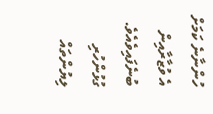ހުންނާނެ ކަމަށް އެ ވުޒާރާއިން ބުނެފައިވެއެވެ.
ގުޅުންހުރި ލިޔުންތައް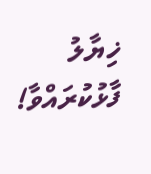ޚިޔާލު ފާޅުކުރައްވާ!